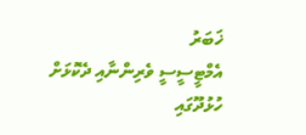ޚަބަރު
އެމްޓީސީސީ ވެރިންނާއި ދެކޮޅަށް ހުޅުދޫގައި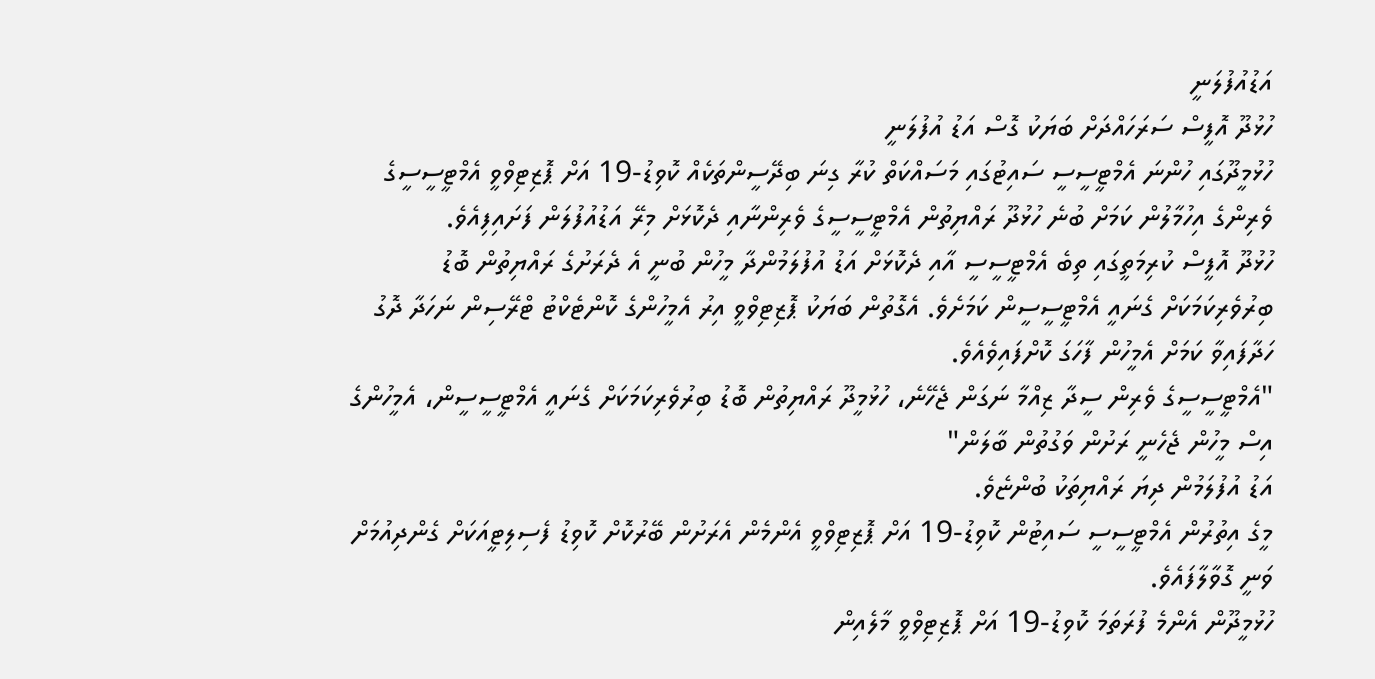އަޑުއުފުލަނީ
ހުޅުދޫ އޮފީސް ސަރަހައްދަށް ބަޔަކު ގޮސް އަޑު އުފުލަނީ
ހުޅުމީދޫގައި ހުންނަ އެމްޓީސީސީ ސައިޓުގައި މަސައްކަތް ކުރާ ގިނަ ބިދޭސީންތަކެއް ކޮވިޑު-19 އަށް ޕޮޒިޓިވްވީ އެމްޓީސީސީގެ ވެރިންގެ އިހުމާލުން ކަމަށް ބުނެ ހުޅުދޫ ރައްޔިތުން އެމްޓީސީސީގެ ވެރިންނާއި ދެކޮޅަށް މިރޭ އަޑުއުފުލަން ފަށައިފިއެވެ.
ހުޅުދޫ އޮފީސް ކުރިމަތީގައި ތިބެ އެމްޓީސީސީ އާއި ދެކޮޅަށް އަޑު އުފުލަމުންދާ މީހުން ބުނީ އެ ދެރަށުގެ ރައްޔިތުން ބޮޑު ބިރުވެރިކަމަކަށް ގެނައީ އެމްޓީސީސީން ކަމަށެވެ. އެގޮތުން ބަޔަކު ޕޮޒިޓިވްވީ އިރު އެމީހުންގެ ކޮންޓެކްޓު ޓްރޭސިން ނަހަދާ ދޮގު ހަދާފައިވާ ކަމަށް އެމީހުން ފާހަގަ ކޮށްފައިވެއެވެ.
"އެމްޓީސީސީގެ ވެރިން ސީދާ ޒިއްމާ ނަގަން ޖެހޭނެ، ހުޅުމީދޫ ރައްޔިތުން ބޮޑު ބިރުވެރިކަމަކަށް ގެނައީ އެމްޓީސީސީން، އެމީހުންގެ އިސް މީހުން ޖެހެނީ ރަށުން ވަގުތުން ބާލަން"
އަޑު އުފުލަމުން ދިޔަ ރައްޔިތަކު ބުންޏެވެ.
މީގެ އިތުރުން އެމްޓީސީސީ ސައިޓުން ކޮވިޑު-19 އަށް ޕޮޒިޓިވްވީ އެންމެން އެރަށުން ބޭރުކޮށް ކޮވިޑު ފެސިލިޓީއަކަށް ގެންދިއުމަށް ވަނީ ގޮވާލާފައެވެ.
ހުޅުމީދޫން އެންމެ ފުރަތަމަ ކޮވިޑު-19 އަށް ޕޮޒިޓިވްވީ މާލެއިން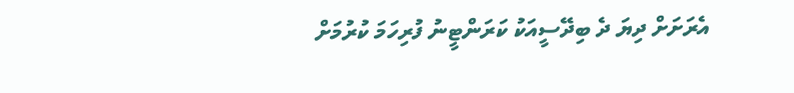އެރަށަށް ދިޔަ ދެ ބިދޭސީއަކު ކަރަންޓީނު ފުރިހަމަ ކުރުމަށް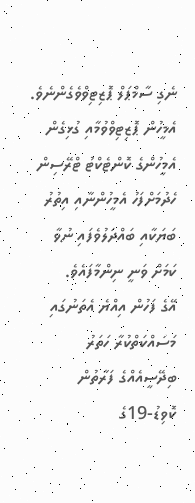ނެގި ސާމްޕަލް ޕޮޒިޓިވްވެގެންނެވެ. އެމީހުން ޕޮޒިޓިވްވުމާއި ގުޅިގެން އެމީހުންގެ ކޮންޓެކްޓު ޓްރޭސިން ހެދުމަށްފަހު އެމީހުންނާއި އިތުރު ބަޔަކާއި ބައްދަލުވެފައި ނުވާ ކަމަށް ވަނީ ނިންމާފައެވެ.
އޭގެ ފަހުން އިއްޔެ އެތަނުގައި މަސައްކަތްކުރާ ހަތަރު ބިދޭސީއެއްގެ ފަރާތުން ކޮވިޑު-19ގެ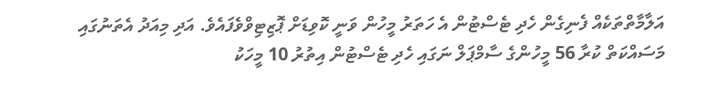އަލާމާތްތަކެއް ފެނިގެން ހެދި ޓެސްޓުން އެ ހަތަރު މީހުން ވަނީ ކޮވިޑަށް ޕޮޒިޓިވްވެފައެވެ. އަދި މިއަދު އެތަނުގައި މަސައްކަތް ކުރާ 56 މީހުންގެ ސާމްޕަލް ނަގައި ހެދި ޓެސްޓުން އިތުރު 10 މީހަކު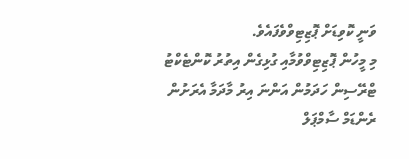ވަނީ ކޮވިޑަށް ޕޮޒިޓިވްވެފައެވެ.
މި މީހުން ޕޮޒިޓިވްވުމާއި ގުޅިގެން އިތުރު ކޮންޓެކްޓު ޓްރޭސިން ހަދަމުން އަންނަ އިރު މާދަމާ އެރަށުން ރެންޑަމް ސާމްޕަލް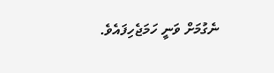ނެގުމަށް ވަނީ ހަމަޖެހިފައެވެ.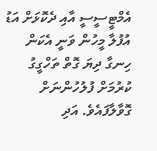އެމްޓީސީސީ އާއި ދެކޮޅަށް އަޑު އުފުލާ މީހުން ވަނީ އެކަން ހިނގާ ދިޔަ ގޮތް ތަހްގީގު ކުރުމަށް ފުލުހުންނަށް ގޮވާލާފައެވެ. އަދި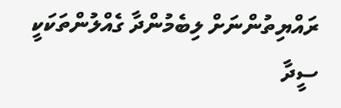ރައްޔިތުންނަށް ލިބެމުންދާ ގެއްލުންތަކަކީ ސީދާ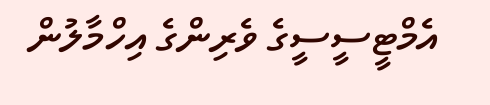އެމްޓީސީސީގެ ވެރިންގެ އިހްމާލުން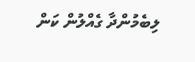ލިބެމުންދާ ގެއްލުން ކަން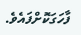ފާހަގަކޮށްފައެވެ.